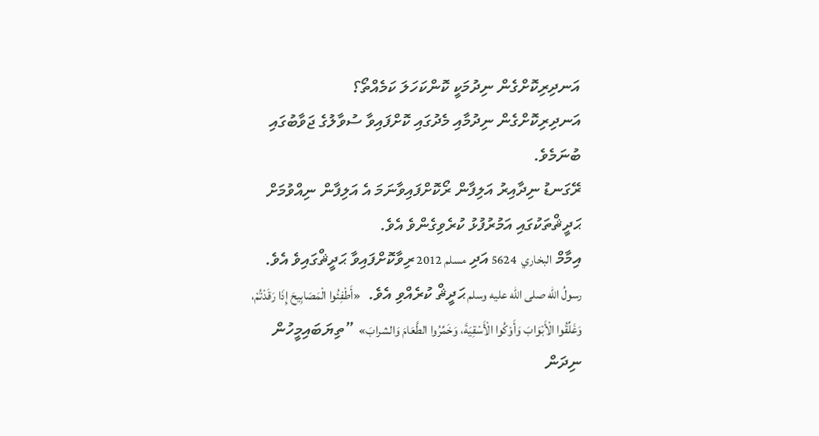އަނދިރިކޮށްގެން ނިދުމަކީ ކޮންކަހަލަ ކަމެއްތޯ؟
އަނދިރިކޮށްގެން ނިދުމާއި މެދުގައި ކޮށްފައިވާ ސުވާލުގެ ޖަވާބުގައި ބުނަމެވެ.
ރޭގަނޑު ނިދާއިރު އަލިފާން ރޯކޮށްފައިވާނަމަ އެ އަލިފާން ނިއްވުމަށް ޙަދީޘްތަކުގައި އަމުރުފުޅު ކުރެވިގެންވެ އެވެ.
އިމާމް البخاري  5624 އަދި مسلم 2012 ރިވާކޮށްފައިވާ ޙަދީޘްގައިވެ އެވެ. رسولُ الله صلى الله عليه وسلم ޙަދީޘް ކުރެއްވި އެވެ.  «أَطْفِئُوا الْمَصَابِيحَ إِذَا رَقَدْتُمْ، وَغَلِّقُوا الْأَبْوَابَ وَأَوْكُوا الْأَسْقِيَةَ، وَخَمِّرُوا الطَّعَامَ وَالشرابَ»  ”ތިޔަބައިމީހުން ނިދަން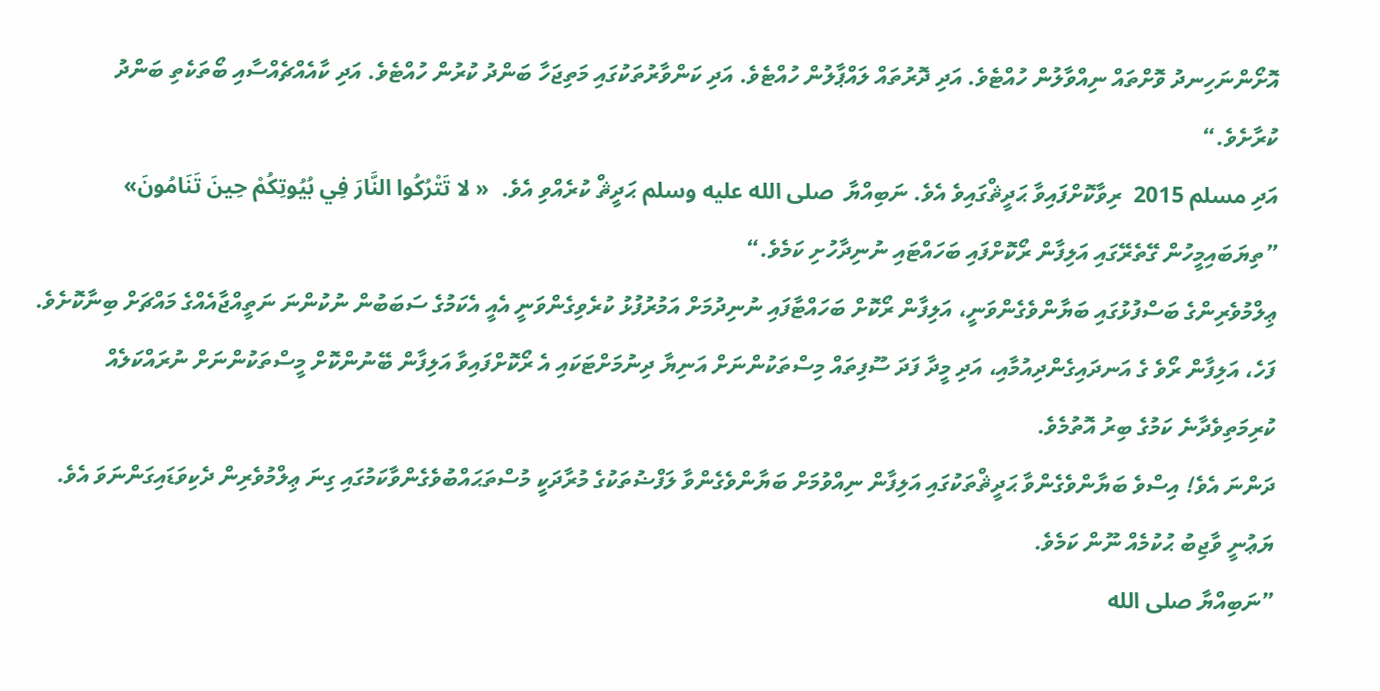އޮށޯންނަހިނދު ވޮށްތައް ނިއްވާލުން ހުއްޓެވެ. އަދި ދޮރުތައް ލައްޕާލުން ހުއްޓެވެ. އަދި ކަންވާރުތަކުގައި މަތިޖަހާ ބަންދު ކުރުން ހުއްޓެވެ. އަދި ކާއެއްޗެއްސާއި ބޯތަކެތި ބަންދު ކުރާށެވެ.“
އަދި مسلم 2015  ރިވާކޮށްފައިވާ ޙަދީޘްގައިވެ އެވެ. ނަބިއްޔާ  صلى الله عليه وسلم ޙަދީޘް ކުރެއްވި އެވެ.  « لا تَتْرُكُوا النَّارَ فِي بُيُوتِكُمْ حِينَ تَنَامُونَ»  ”ތިޔަބައިމީހުން ގޭތެރޭގައި އަލިފާން ރޯކޮށްފައި ބަހައްޓައި ނުނިދާހުށި ކަމެވެ.“
ޢިލްމުވެރިންގެ ބަސްފުޅުގައި ބަޔާންވެގެންވަނީ، އަލިފާން ރޯކޮށް ބަހައްޓާފައި ނުނިދުމަށް އަމުރުފުޅު ކުރެވިގެންވަނީ އެއީ އެކަމުގެ ސަބަބުން ނުކުންނަ ނަތީއްޖާއެއްގެ މައްޗަށް ބިނާކޮށެވެ. ފަހެ، އަލިފާން ރޯވެ ގެ އަނދައިގެންދިއުމާއި، އަދި މީދާ ފަދަ ސޫފިތައް މިސްތަކުންނަށް އަނިޔާ ދިނުމަށްޓަކައި އެ ރޯކޮށްފައިވާ އަލިފާން ބޭނުންކޮށް މީސްތަކުންނަށް ނުރައްކަލެއް ކުރިމަތިވެދާނެ ކަމުގެ ބިރު އޮތުމެވެ.
ދަންނަ އެވެ! އިސްވެ ބަޔާންވެގެންވާ ޙަދީޘްތަކުގައި އަލިފާން ނިއްވުމަށް ބަޔާންވެގެންވާ ލަފްޟުތަކުގެ މުރާދަކީ މުސްތަޙައްބުވެގެންވާކަމުގައި ގިނަ ޢިލްމުވެރިން ދެކިވަޑައިގަންނަވަ އެވެ. ޔަޢުނީ ވާޖިބު ޙުކުމެއް ނޫން ކަމެވެ.
”ނަބިއްޔާ صلى الله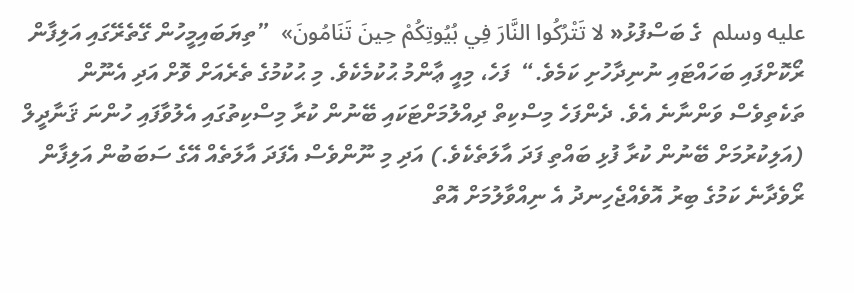عليه وسلم  ގެ ބަސްފުޅު« لا تَتْرُكُوا النَّارَ فِي بُيُوتِكُمْ حِينَ تَنَامُونَ»  ”ތިޔަބައިމީހުން ގޭތެރޭގައި އަލިފާން ރޯކޮށްފައި ބަހައްޓައި ނުނިދާހުށި ކަމެވެ.“  ފަހެ، މިއީ ޢާންމު ޙުކުމެކެވެ. މި ޙުކުމުގެ ތެރެއަށް ވޮށް އަދި އެނޫން ތަކެތިވެސް ވަންނާނެ އެވެ. ދެންފަހެ މިސްކިތް ދިއްލުމަށްޓަކައި ބޭނުން ކުރާ މިސްކިތުގައި އެލުވާފައި ހުންނަ ޤަނާދީލް (އަލިކުރުމަށް ބޭނުން ކުރާ ފުޅި ބައްތި ފަދަ އާލަތެކެވެ.) އަދި މި ނޫންވެސް އެފަދަ އާލަތެއް އޭގެ ސަބަބުން އަލިފާން ރޯވެދާނެ ކަމުގެ ބިރު އޮވެއްޖެހިނދު އެ ނިއްވާލުމަށް އޮތް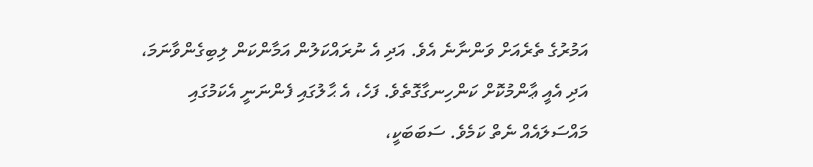އަމުރުގެ ތެރެއަށް ވަންނާނެ އެވެ. އަދި އެ ނުރައްކަލުން އަމާންކަން ލިބިގެންވާނަމަ، އަދި އެއީ ޢާންމުކޮށް ކަންހިނގާގޮތެވެ. ފަހެ، އެ ޙާލުގައި ފެންނަނީ އެކަމުގައި މައްސަލައެއް ނެތް ކަމެވެ. ސަބަބަކީ،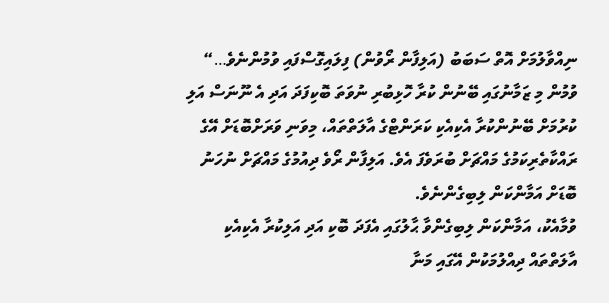ނިއްވާލުމަށް އޮތް ސަބަބު (އަލިފާން ރޯވުން) ފިލައިގޮސްފައި ވުމުންނެވެ…“
ވުމުން މި ޒަމާނުގައި ބޭނުން ކުރާ ހޮޅިބުރި ނުވަތަ ބޮކިފަދަ އަދި އެ ނޫނަސް އަލި ކުރުމަށް ބޭނުންކުރާ އެކިއެކި ކަރަންޓްގެ އާލަތްތައް، މިވަނި ވަރަށްބޮޑަށް އޭގެ ރައްކާތެރިކަމުގެ މައްޗަށް ބުރަވެފަ އެވެ. އަލިފާން ރޯވެ ދިއުމުގެ މައްޗަށް ނުހަނު ބޮޑަށް އަމާންކަން ލިބިގެންނެވެ.
ވުމާއެކު، އަމާންކަން ލިބިގެންވާ ޙާލުގައި އެފަދަ ބޮކި އަދި އަލިކުރާ އެކިއެކި އާލަތްތައް ދިއްލުމަކުން އޭގައި މަނާ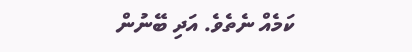ކަމެއް ނެތެވެ. އަދި ބޭނުން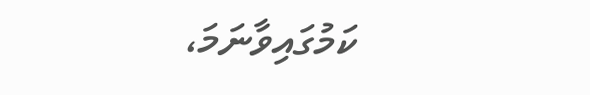ކަމުގައިވާނަމަ،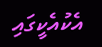އެކުއެކީގައި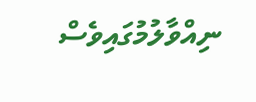ނިއްވާލުމުގައިވެސް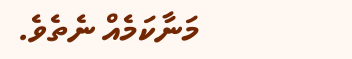މަނާކަމެއް ނެތެވެ.